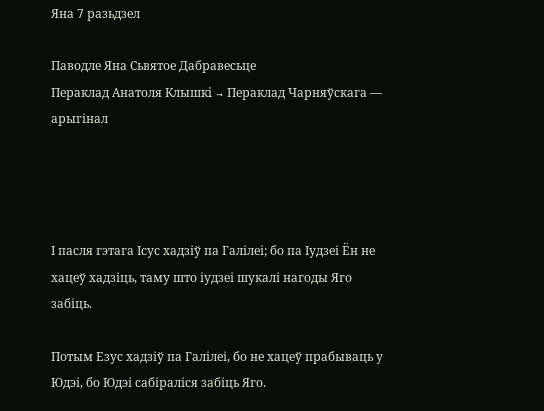Яна 7 разьдзел

Паводле Яна Сьвятое Дабравесьце
Пераклад Анатоля Клышкi → Пераклад Чарняўскага — арыгінал




І пасля гэтага Ісус хадзіў па Галілеі; бо па Іудзеі Ён не хацеў хадзіць, таму што іудзеі шукалі нагоды Яго забіць.

Потым Езус хадзіў па Галілеі, бо не хацеў прабываць у Юдэі, бо Юдэі сабіраліся забіць Яго.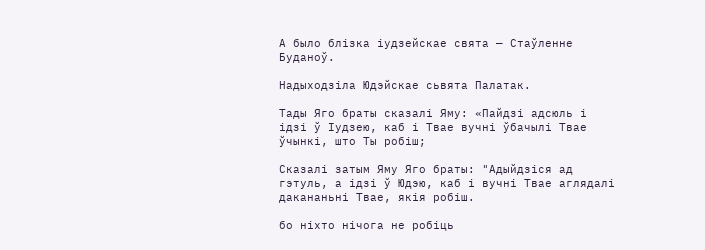А было блізка іудзейскае свята — Стаўленне Буданоў.

Надыходзіла Юдэйскае сьвята Палатак.

Тады Яго браты сказалі Яму: «Пайдзі адсюль і ідзі ў Іудзею, каб і Твае вучні ўбачылі Твае ўчынкі, што Ты робіш;

Сказалі затым Яму Яго браты: "Адыйдзіся ад гэтуль, а ідзі ў Юдэю, каб і вучні Твае аглядалі дакананьні Твае, якія робіш.

бо ніхто нічога не робіць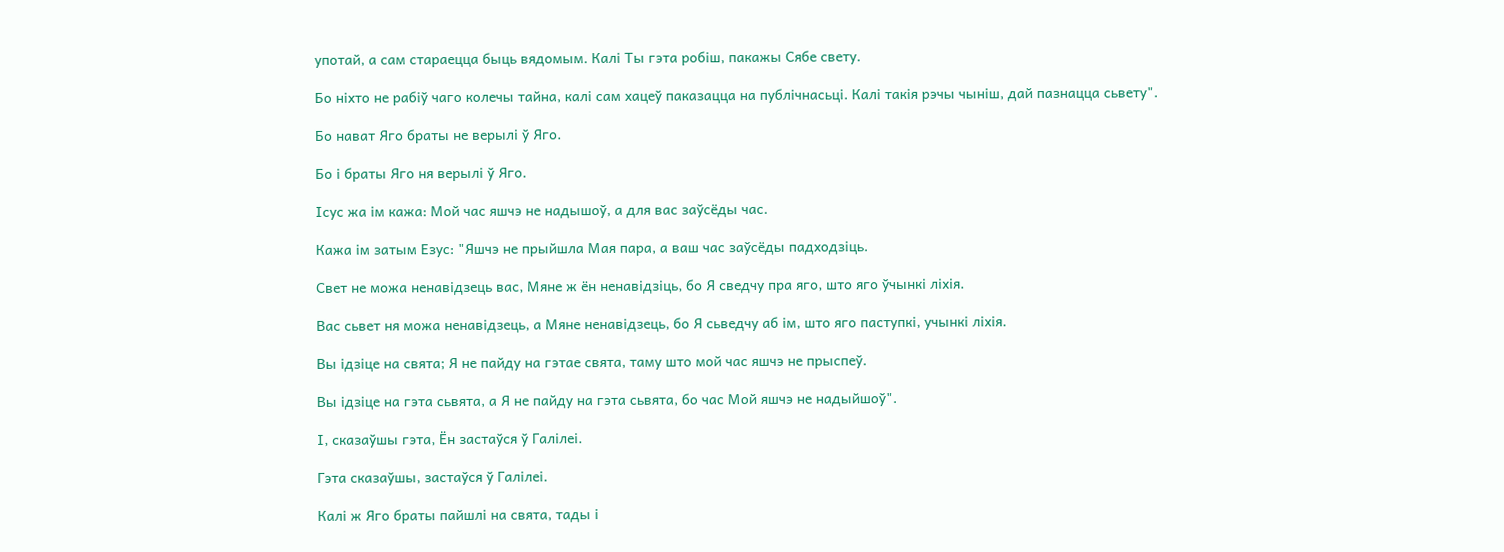употай, а сам стараецца быць вядомым. Калі Ты гэта робіш, пакажы Сябе свету.

Бо ніхто не рабіў чаго колечы тайна, калі сам хацеў паказацца на публічнасьці. Калі такія рэчы чыніш, дай пазнацца сьвету".

Бо нават Яго браты не верылі ў Яго.

Бо і браты Яго ня верылі ў Яго.

Ісус жа ім кажа: Мой час яшчэ не надышоў, а для вас заўсёды час.

Кажа ім затым Езус: "Яшчэ не прыйшла Мая пара, а ваш час заўсёды падходзіць.

Свет не можа ненавідзець вас, Мяне ж ён ненавідзіць, бо Я сведчу пра яго, што яго ўчынкі ліхія.

Вас сьвет ня можа ненавідзець, а Мяне ненавідзець, бо Я сьведчу аб ім, што яго паступкі, учынкі ліхія.

Вы ідзіце на свята; Я не пайду на гэтае свята, таму што мой час яшчэ не прыспеў.

Вы ідзіце на гэта сьвята, а Я не пайду на гэта сьвята, бо час Мой яшчэ не надыйшоў".

І, сказаўшы гэта, Ён застаўся ў Галілеі.

Гэта сказаўшы, застаўся ў Галілеі.

Калі ж Яго браты пайшлі на свята, тады і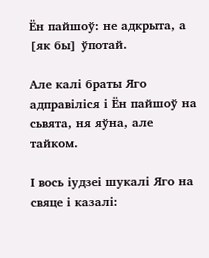Ён пайшоў: не адкрыта, а [як бы] ўпотай.

Але калі браты Яго адправіліся і Ён пайшоў на сьвята, ня яўна, але тайком.

І вось іудзеі шукалі Яго на свяце і казалі: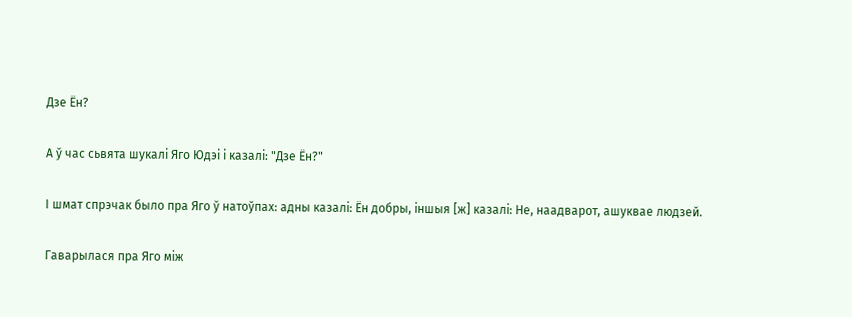Дзе Ён?

А ў час сьвята шукалі Яго Юдэі і казалі: "Дзе Ён?"

І шмат спрэчак было пра Яго ў натоўпах: адны казалі: Ён добры, іншыя [ж] казалі: Не, наадварот, ашуквае людзей.

Гаварылася пра Яго між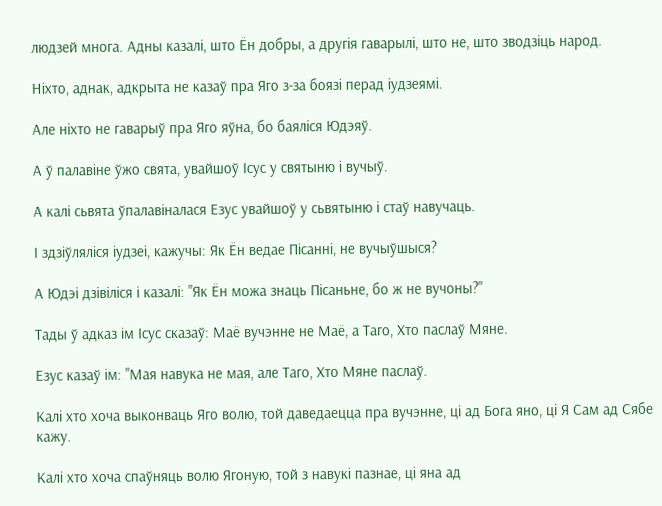людзей многа. Адны казалі, што Ён добры, а другія гаварылі, што не, што зводзіць народ.

Ніхто, аднак, адкрыта не казаў пра Яго з-за боязі перад іудзеямі.

Але ніхто не гаварыў пра Яго яўна, бо баяліся Юдэяў.

А ў палавіне ўжо свята, увайшоў Ісус у святыню і вучыў.

А калі сьвята ўпалавіналася Езус увайшоў у сьвятыню і стаў навучаць.

І здзіўляліся іудзеі, кажучы: Як Ён ведае Пісанні, не вучыўшыся?

А Юдэі дзівіліся і казалі: "Як Ён можа знаць Пісаньне, бо ж не вучоны?"

Тады ў адказ ім Ісус сказаў: Маё вучэнне не Маё, а Таго, Хто паслаў Мяне.

Езус казаў ім: "Мая навука не мая, але Таго, Хто Мяне паслаў.

Калі хто хоча выконваць Яго волю, той даведаецца пра вучэнне, ці ад Бога яно, ці Я Сам ад Сябе кажу.

Калі хто хоча спаўняць волю Ягоную, той з навукі пазнае, ці яна ад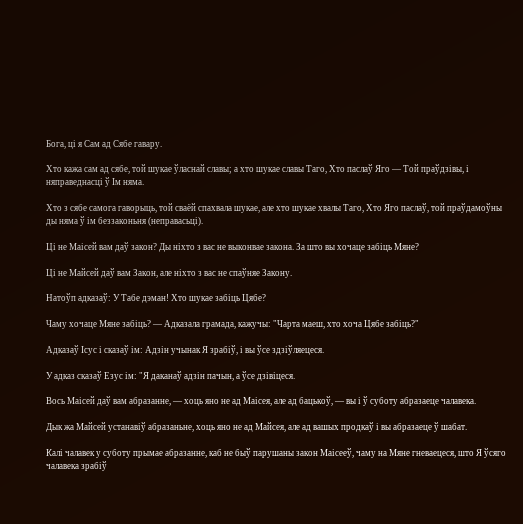Бога, ці я Сам ад Сябе гавару.

Хто кажа сам ад сябе, той шукае ўласнай славы; а хто шукае славы Таго, Хто паслаў Яго — Той праўдзівы, і няправеднасці ў Ім няма.

Хто з сябе самога гаворыць, той сваёй спахвала шукае, але хто шукае хвалы Таго, Хто Яго паслаў, той праўдамоўны ды няма ў ім беззаконьня (неправасьці).

Ці не Маісей вам даў закон? Ды ніхто з вас не выконвае закона. За што вы хочаце забіць Мяне?

Ці не Майсей даў вам Закон, але ніхто з вас не спаўняе Закону.

Натоўп адказаў: У Табе дэман! Хто шукае забіць Цябе?

Чаму хочаце Мяне забіць? — Адказала грамада, кажучы: "Чарта маеш, хто хоча Цябе забіць?"

Адказаў Ісус і сказаў ім: Адзін учынак Я зрабіў, і вы ўсе здзіўляецеся.

У адказ сказаў Езус ім: "Я даканаў адзін пачын, а ўсе дзівіцеся.

Вось Маісей даў вам абразанне, — хоць яно не ад Маісея, але ад бацькоў, — вы і ў суботу абразаеце чалавека.

Дык жа Майсей устанавіў абразаньне, хоць яно не ад Майсея, але ад вашых продкаў і вы абразаеце ў шабат.

Калі чалавек у суботу прымае абразанне, каб не быў парушаны закон Маісееў, чаму на Мяне гневаецеся, што Я ўсяго чалавека зрабіў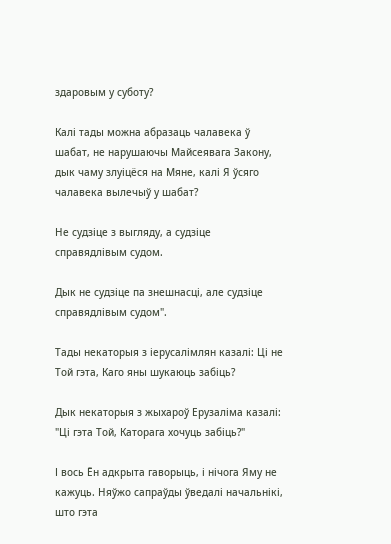здаровым у суботу?

Калі тады можна абразаць чалавека ў шабат, не нарушаючы Майсеявага Закону, дык чаму злуіцёся на Мяне, калі Я ўсяго чалавека вылечыў у шабат?

Не судзіце з выгляду, а судзіце справядлівым судом.

Дык не судзіце па знешнасці, але судзіце справядлівым судом".

Тады некаторыя з іерусалімлян казалі: Ці не Той гэта, Каго яны шукаюць забіць?

Дык некаторыя з жыхароў Ерузаліма казалі: "Ці гэта Той, Каторага хочуць забіць?"

І вось Ён адкрыта гаворыць, і нічога Яму не кажуць. Няўжо сапраўды ўведалі начальнікі, што гэта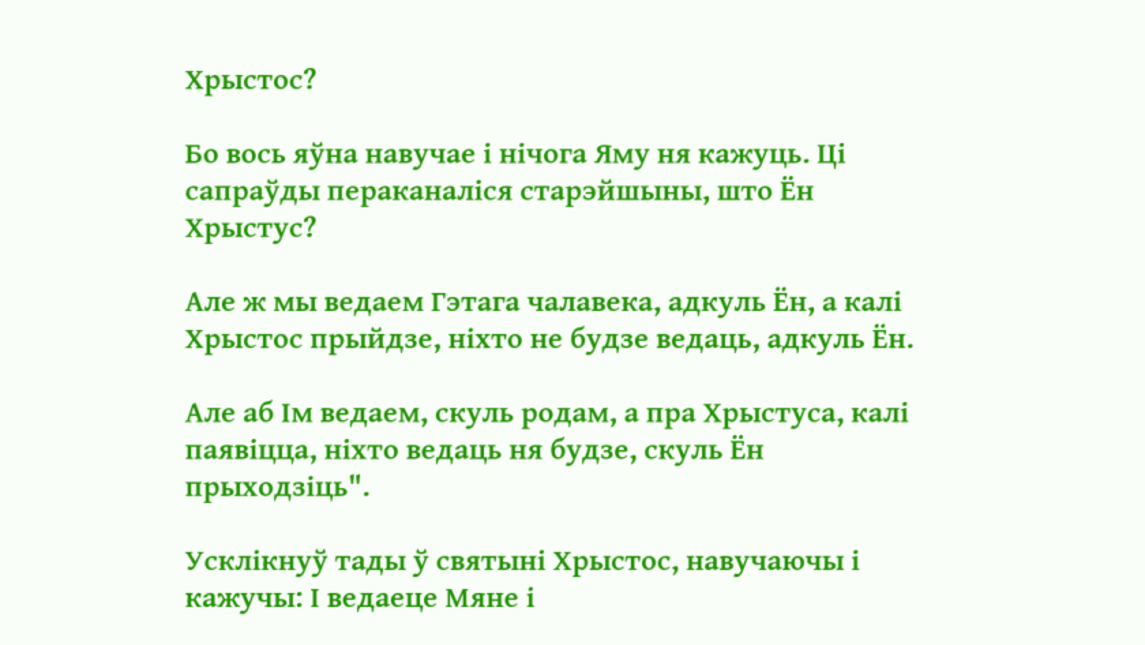Хрыстос?

Бо вось яўна навучае і нічога Яму ня кажуць. Ці сапраўды пераканаліся старэйшыны, што Ён Хрыстус?

Але ж мы ведаем Гэтага чалавека, адкуль Ён, а калі Хрыстос прыйдзе, ніхто не будзе ведаць, адкуль Ён.

Але аб Ім ведаем, скуль родам, а пра Хрыстуса, калі паявіцца, ніхто ведаць ня будзе, скуль Ён прыходзіць".

Усклікнуў тады ў святыні Хрыстос, навучаючы і кажучы: І ведаеце Мяне і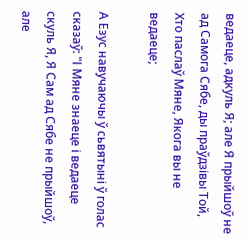ведаеце, адкуль Я; але Я прыйшоў не ад Самога Сябе, ды праўдзівы Той, Хто паслаў Мяне, Якога вы не ведаеце;

А Езус навучаючы ў сьвятыні ў голас сказаў: "І Мяне знаеце і ведаеце скуль Я, Я Сам ад Сябе не прыйшоў, але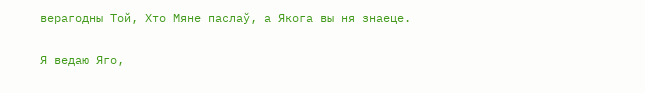верагодны Той, Хто Мяне паслаў, а Якога вы ня знаеце.

Я ведаю Яго,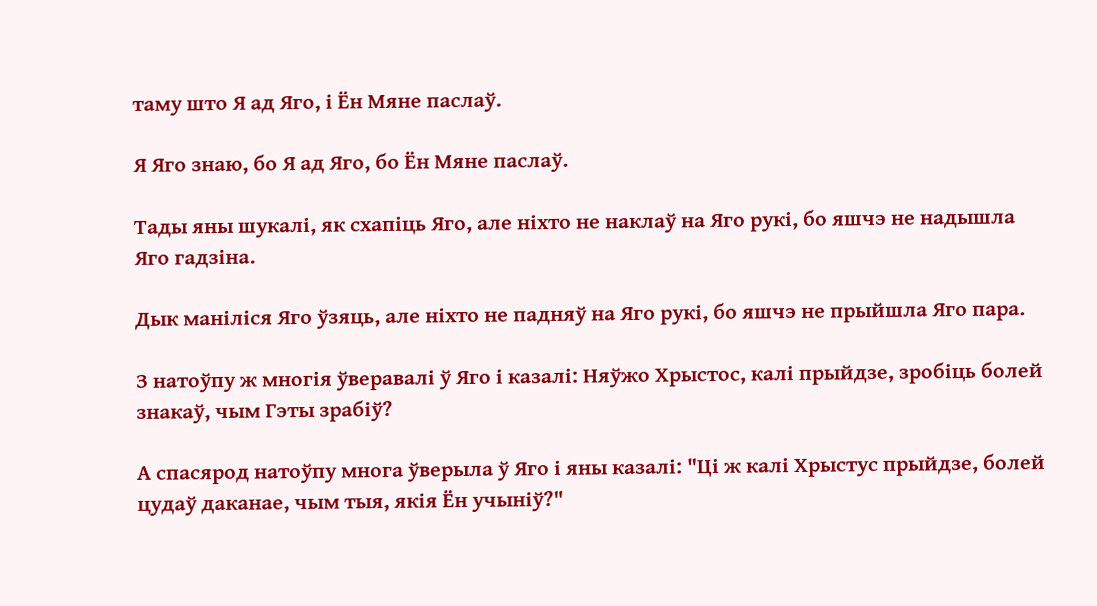таму што Я ад Яго, і Ён Мяне паслаў.

Я Яго знаю, бо Я ад Яго, бо Ён Мяне паслаў.

Тады яны шукалі, як схапіць Яго, але ніхто не наклаў на Яго рукі, бо яшчэ не надышла Яго гадзіна.

Дык маніліся Яго ўзяць, але ніхто не падняў на Яго рукі, бо яшчэ не прыйшла Яго пара.

З натоўпу ж многія ўверавалі ў Яго і казалі: Няўжо Хрыстос, калі прыйдзе, зробіць болей знакаў, чым Гэты зрабіў?

А спасярод натоўпу многа ўверыла ў Яго і яны казалі: "Ці ж калі Хрыстус прыйдзе, болей цудаў даканае, чым тыя, якія Ён учыніў?"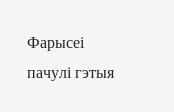Фарысеі пачулі гэтыя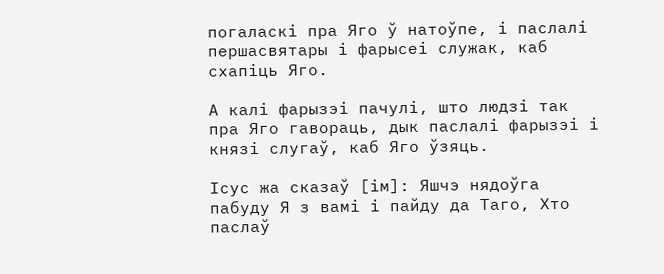погаласкі пра Яго ў натоўпе, і паслалі першасвятары і фарысеі служак, каб схапіць Яго.

А калі фарызэі пачулі, што людзі так пра Яго гавораць, дык паслалі фарызэі і князі слугаў, каб Яго ўзяць.

Ісус жа сказаў [ім]: Яшчэ нядоўга пабуду Я з вамі і пайду да Таго, Хто паслаў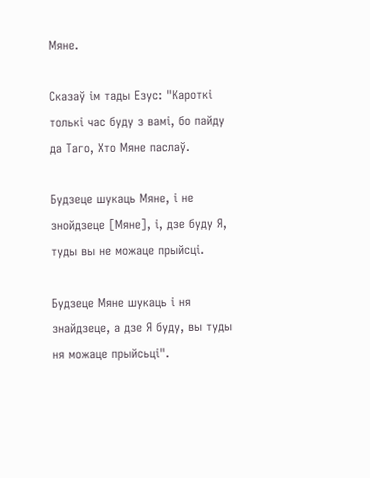Мяне.

Сказаў ім тады Езус: "Кароткі толькі час буду з вамі, бо пайду да Таго, Хто Мяне паслаў.

Будзеце шукаць Мяне, і не знойдзеце [Мяне], і, дзе буду Я, туды вы не можаце прыйсці.

Будзеце Мяне шукаць і ня знайдзеце, а дзе Я буду, вы туды ня можаце прыйсьці".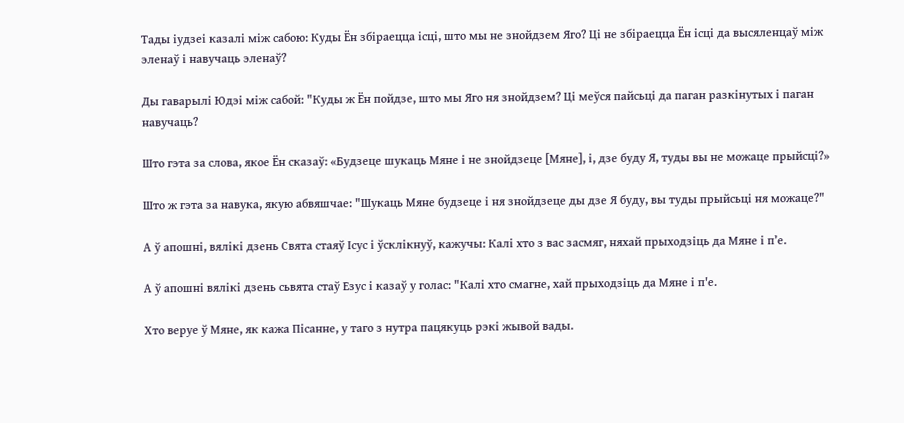Тады іудзеі казалі між сабою: Куды Ён збіраецца ісці, што мы не знойдзем Яго? Ці не збіраецца Ён ісці да высяленцаў між эленаў і навучаць эленаў?

Ды гаварылі Юдэі між сабой: "Куды ж Ён пойдзе, што мы Яго ня знойдзем? Ці меўся пайсьці да паган разкінутых і паган навучаць?

Што гэта за слова, якое Ён сказаў: «Будзеце шукаць Мяне і не знойдзеце [Мяне], і, дзе буду Я, туды вы не можаце прыйсці?»

Што ж гэта за навука, якую абвяшчае: "Шукаць Мяне будзеце і ня знойдзеце ды дзе Я буду, вы туды прыйсьці ня можаце?"

А ў апошні, вялікі дзень Свята стаяў Ісус і ўсклікнуў, кажучы: Калі хто з вас засмяг, няхай прыходзіць да Мяне і п’е.

А ў апошні вялікі дзень сьвята стаў Езус і казаў у голас: "Калі хто смагне, хай прыходзіць да Мяне і п'е.

Хто веруе ў Мяне, як кажа Пісанне, у таго з нутра пацякуць рэкі жывой вады.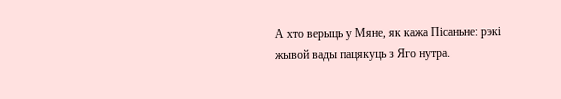А хто верыць у Мяне, як кажа Пісаньне: рэкі жывой вады пацякуць з Яго нутра.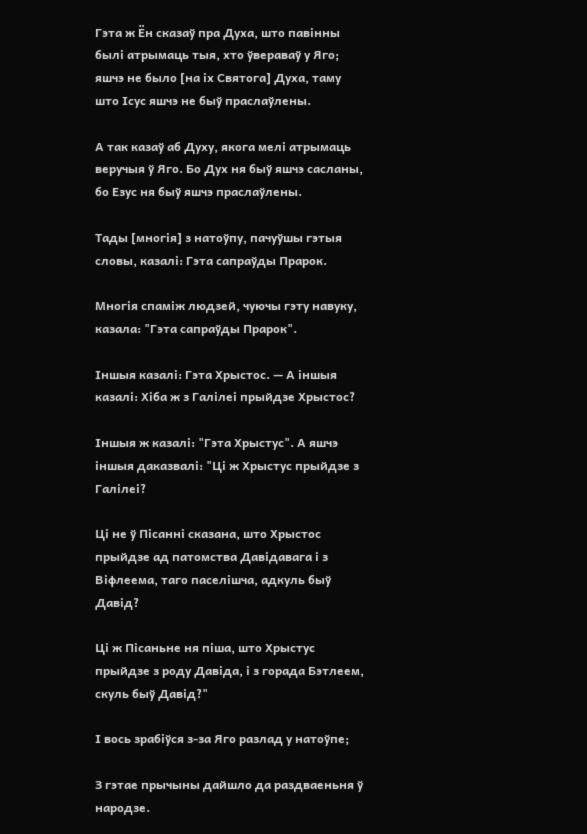Гэта ж Ён сказаў пра Духа, што павінны былі атрымаць тыя, хто ўвераваў у Яго; яшчэ не было [на іх Святога] Духа, таму што Ісус яшчэ не быў праслаўлены.

А так казаў аб Духу, якога мелі атрымаць веручыя ў Яго. Бо Дух ня быў яшчэ сасланы, бо Езус ня быў яшчэ праслаўлены.

Тады [многія] з натоўпу, пачуўшы гэтыя словы, казалі: Гэта сапраўды Прарок.

Многія спаміж людзей, чуючы гэту навуку, казала: "Гэта сапраўды Прарок".

Іншыя казалі: Гэта Хрыстос. — А іншыя казалі: Хіба ж з Галілеі прыйдзе Хрыстос?

Іншыя ж казалі: "Гэта Хрыстус". А яшчэ іншыя даказвалі: "Ці ж Хрыстус прыйдзе з Галілеі?

Ці не ў Пісанні сказана, што Хрыстос прыйдзе ад патомства Давідавага і з Віфлеема, таго паселішча, адкуль быў Давід?

Ці ж Пісаньне ня піша, што Хрыстус прыйдзе з роду Давіда, і з горада Бэтлеем, скуль быў Давід?"

І вось зрабіўся з-за Яго разлад у натоўпе;

З гэтае прычыны дайшло да раздваеньня ў народзе.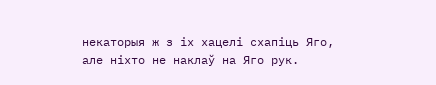некаторыя ж з іх хацелі схапіць Яго, але ніхто не наклаў на Яго рук.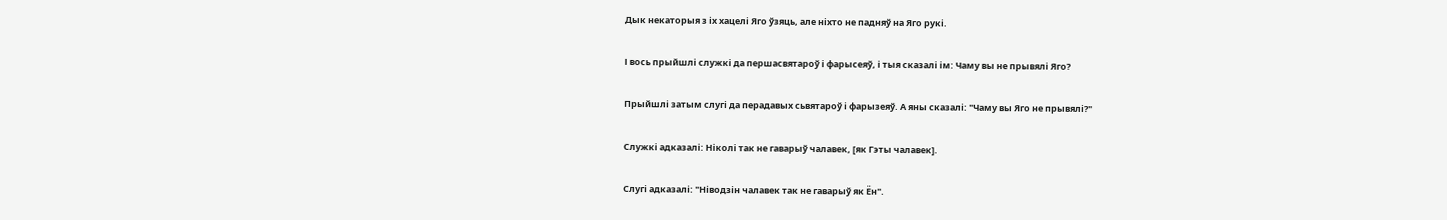Дык некаторыя з іх хацелі Яго ўзяць, але ніхто не падняў на Яго рукі.

І вось прыйшлі служкі да першасвятароў і фарысеяў, і тыя сказалі ім: Чаму вы не прывялі Яго?

Прыйшлі затым слугі да перадавых сьвятароў і фарызеяў. А яны сказалі: "Чаму вы Яго не прывялі?"

Служкі адказалі: Ніколі так не гаварыў чалавек, [як Гэты чалавек].

Слугі адказалі: "Ніводзін чалавек так не гаварыў як Ён".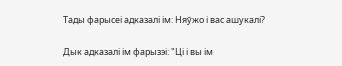Тады фарысеі адказалі ім: Няўжо і вас ашукалі?

Дык адказалі ім фарызэі: "Ці і вы ім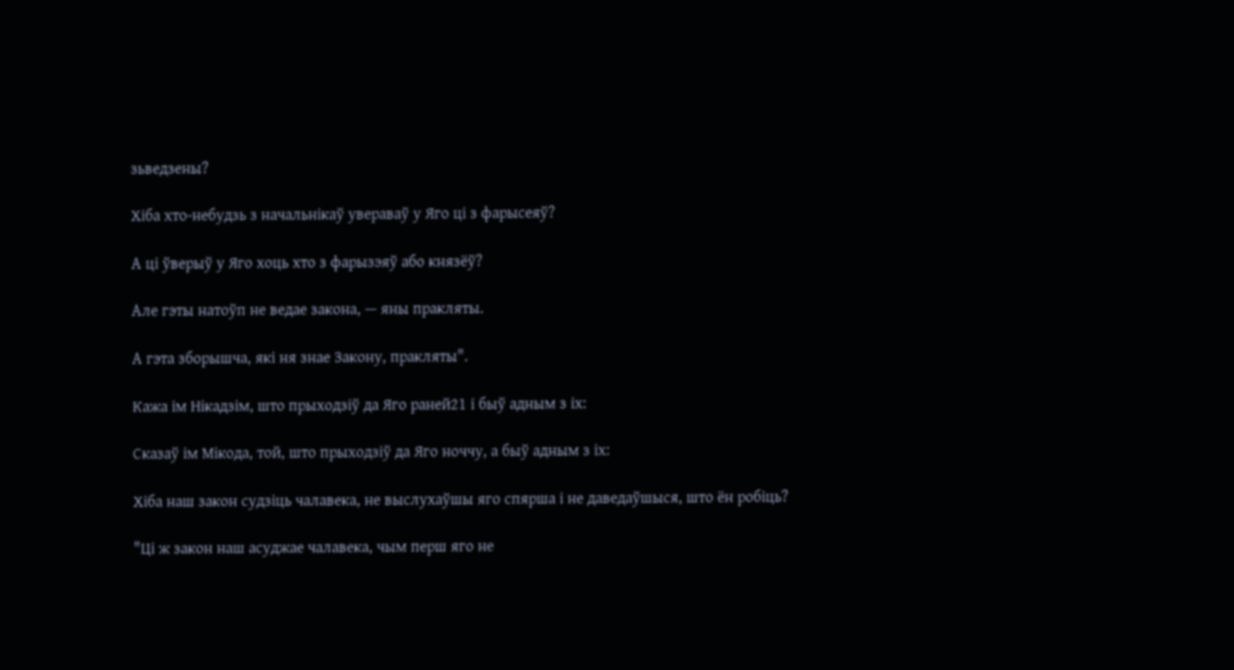зьведзены?

Хіба хто-небудзь з начальнікаў увераваў у Яго ці з фарысеяў?

А ці ўверыў у Яго хоць хто з фарызэяў або князёў?

Але гэты натоўп не ведае закона, — яны пракляты.

А гэта зборышча, які ня знае Закону, пракляты".

Кажа ім Нікадзім, што прыходзіў да Яго раней21 і быў адным з іх:

Сказаў ім Мікода, той, што прыходзіў да Яго ноччу, а быў адным з іх:

Хіба наш закон судзіць чалавека, не выслухаўшы яго спярша і не даведаўшыся, што ён робіць?

"Ці ж закон наш асуджае чалавека, чым перш яго не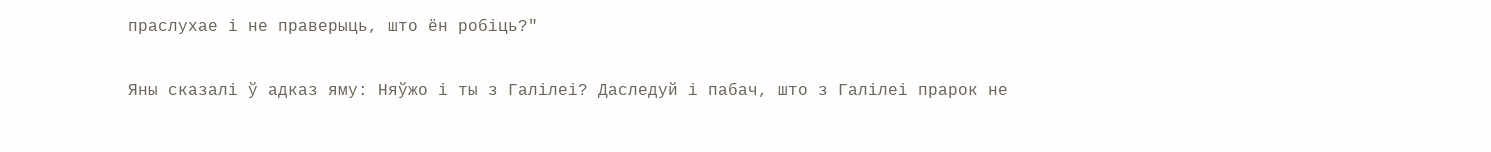праслухае і не праверыць, што ён робіць?"

Яны сказалі ў адказ яму: Няўжо і ты з Галілеі? Даследуй і пабач, што з Галілеі прарок не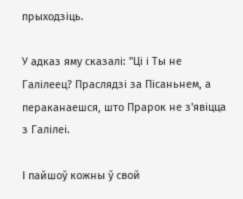прыходзіць.

У адказ яму сказалі: "Ці і Ты не Галілеец? Праслядзі за Пісаньнем, а пераканаешся, што Прарок не з'явіцца з Галілеі.

І пайшоў кожны ў свой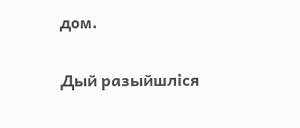дом.

Дый разыйшліся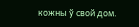кожны ў свой дом.